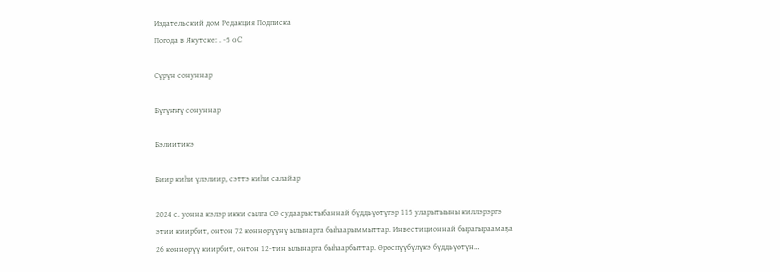Издательский дом Редакция Подписка
Погода в Якутске: . -5 oC

Сүрүн сонуннар

Бүгүҥҥү сонуннар

Бэлиитикэ

Биир киһи үлэлиир, сэттэ киһи салайар

2024 с. уонна кэлэр икки сылга СӨ судаарыстыбаннай бүддьүөтүгэр 115 уларытыыны киллэрэргэ этии киирбит, онтон 72 көннөрүүнү ылынарга быһаарыммыттар. Инвестиционнай бырагыраамаҕа 26 көннөрүү киирбит, онтон 12-тин ылынарга быһаарбыттар. Өрөспүүбүлүкэ бүддьүөтүн…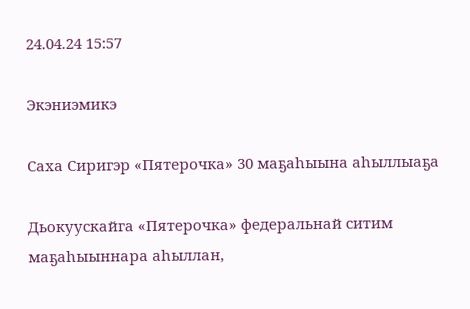24.04.24 15:57

Экэниэмикэ

Саха Сиригэр «Пятерочка» 30 маҕаһыына аһыллыаҕа

Дьокуускайга «Пятерочка» федеральнай ситим маҕаһыыннара аһыллан,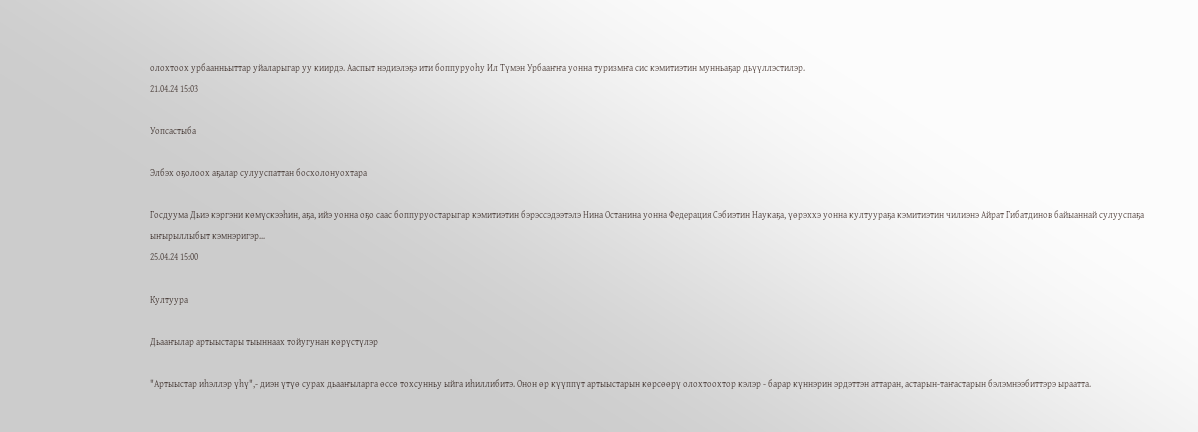олохтоох урбаанньыттар уйаларыгар уу киирдэ. Ааспыт нэдиэлэҕэ ити боппуруоһу Ил Түмэн Урбааҥҥа уонна туризмҥа сис кэмитиэтин мунньаҕар дьүүллэстилэр.
21.04.24 15:03

Уопсастыба

Элбэх оҕолоох аҕалар сулууспаттан босхолонуохтара

Госдуума Дьиэ кэргэни көмүскээһин, аҕа, ийэ уонна оҕо саас боппуруостарыгар кэмитиэтин бэрэссэдээтэлэ Нина Останина уонна Федерация Сэбиэтин Наукаҕа, үөрэххэ уонна култуураҕа кэмитиэтин чилиэнэ Айрат Гибатдинов байыаннай сулууспаҕа ыҥырыллыбыт кэмнэригэр…
25.04.24 15:00

Култуура

Дьааҥылар артыыстары тыыннаах тойугунан көрүстүлэр

"Артыыстар иhэллэр үhү",- диэн үтүө сурах дьааҥыларга өссө тохсунньу ыйга иhиллибитэ. Онон өр күүппүт артыыстарын көрсөөрү олохтоохтор кэлэр - барар күннэрин эрдэттэн аттаран, астарын-таҥастарын бэлэмнээбиттэрэ ыраатта.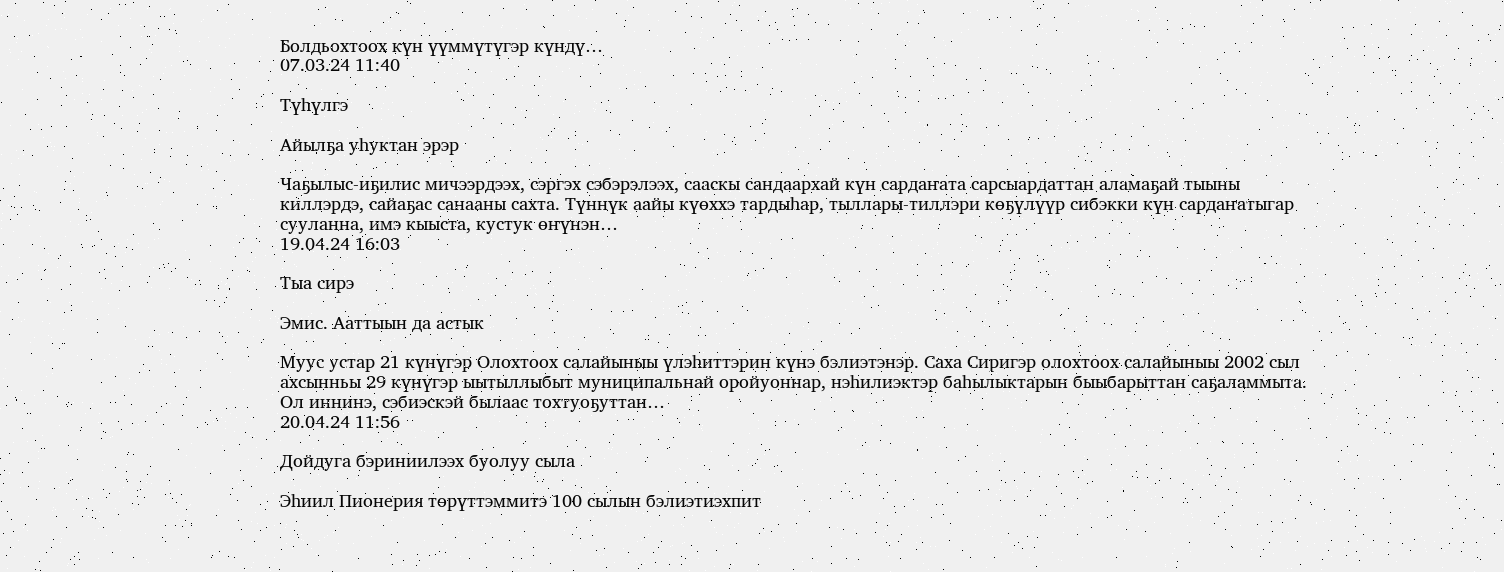Болдьохтоох күн үүммүтүгэр күндү…
07.03.24 11:40

Түһүлгэ

Айылҕа уһуктан эрэр

Чаҕылыс-иҕилис мичээрдээх, сэргэх сэбэрэлээх, сааскы сандаархай күн сардаҥата сарсыардаттан аламаҕай тыыны киллэрдэ, сайаҕас санааны сахта. Түннүк аайы күөххэ тардыһар, тыллары-тиллэри көҕүлүүр сибэкки күн сардаҥатыгар сууланна, имэ кыыста, кустук өҥүнэн…
19.04.24 16:03

Тыа сирэ

Эмис. Ааттыын да астык

Муус устар 21 күнүгэр Олохтоох салайыныы үлэһиттэрин күнэ бэлиэтэнэр. Саха Сиригэр олохтоох салайыныы 2002 сыл ахсынньы 29 күнүгэр ыытыллыбыт муниципальнай оройуоннар, нэһилиэктэр баһылыктарын быыбарыттан саҕаламмыта. Ол иннинэ, сэбиэскэй былаас тохтуоҕуттан…
20.04.24 11:56

Дойдуга бэриниилээх буолуу сыла

Эһиил Пионерия төрүттэммитэ 100 сылын бэлиэтиэхпит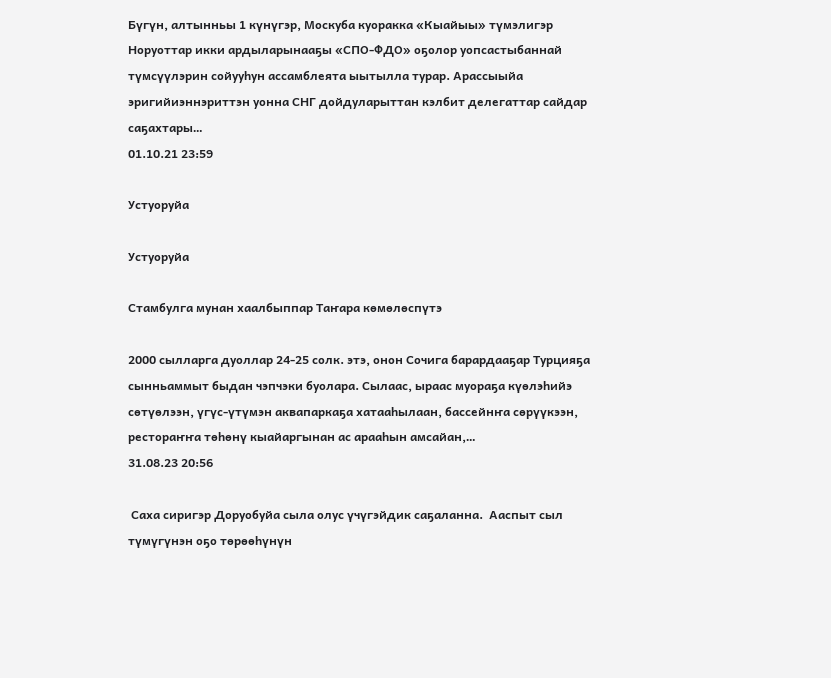Бүгүн, алтынньы 1 күнүгэр, Москуба куоракка «Кыайыы» түмэлигэр Норуоттар икки ардыларынааҕы «СПО-ФДО» оҕолор уопсастыбаннай түмсүүлэрин сойууһун ассамблеята ыытылла турар. Арассыыйа эригийиэннэриттэн уонна СНГ дойдуларыттан кэлбит делегаттар сайдар саҕахтары…
01.10.21 23:59

Устуоруйа

Устуоруйа

Стамбулга мунан хаалбыппар Таҥара көмөлөспүтэ

2000 сылларга дуоллар 24-25 солк. этэ, онон Сочига барардааҕар Турцияҕа сынньаммыт быдан чэпчэки буолара. Сылаас, ыраас муораҕа күөлэһийэ сөтүөлээн, үгүс-үтүмэн аквапаркаҕа хатааһылаан, бассейнҥа сөрүүкээн, рестораҥҥа төһөнү кыайаргынан ас арааһын амсайан,…
31.08.23 20:56

 Саха сиригэр Доруобуйа сыла олус үчүгэйдик саҕаланна.  Ааспыт сыл түмүгүнэн оҕо төрөөһүнүн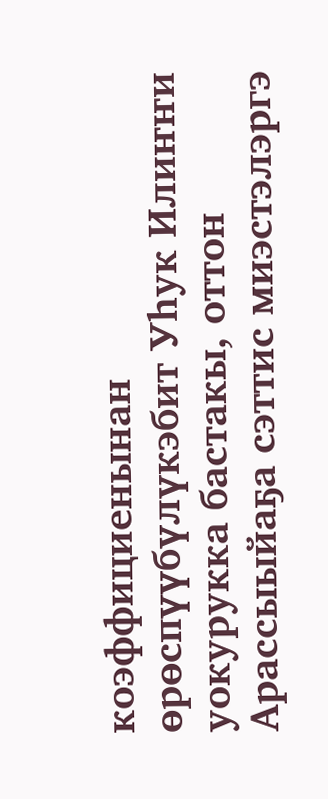коэффициенынан өрөспүүбүлүкэбит Уһук Илиҥҥи уокурукка бастакы, оттон Арассыыйаҕа сэттис миэстэлэргэ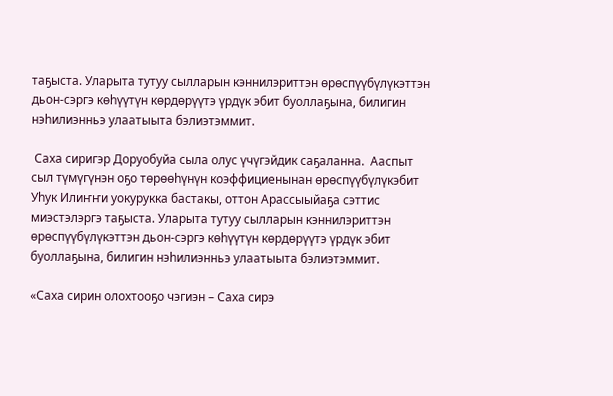таҕыста. Уларыта тутуу сылларын кэннилэриттэн өрөспүүбүлүкэттэн дьон-сэргэ көһүүтүн көрдөрүүтэ үрдүк эбит буоллаҕына, билигин нэһилиэнньэ улаатыыта бэлиэтэммит.

 Саха сиригэр Доруобуйа сыла олус үчүгэйдик саҕаланна.  Ааспыт сыл түмүгүнэн оҕо төрөөһүнүн коэффициенынан өрөспүүбүлүкэбит Уһук Илиҥҥи уокурукка бастакы, оттон Арассыыйаҕа сэттис миэстэлэргэ таҕыста. Уларыта тутуу сылларын кэннилэриттэн өрөспүүбүлүкэттэн дьон-сэргэ көһүүтүн көрдөрүүтэ үрдүк эбит буоллаҕына, билигин нэһилиэнньэ улаатыыта бэлиэтэммит.

«Саха сирин олохтооҕо чэгиэн – Саха сирэ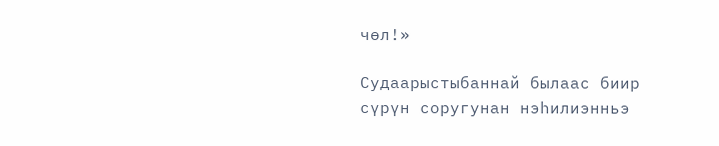чөл!»

Судаарыстыбаннай былаас биир сүрүн соругунан нэһилиэнньэ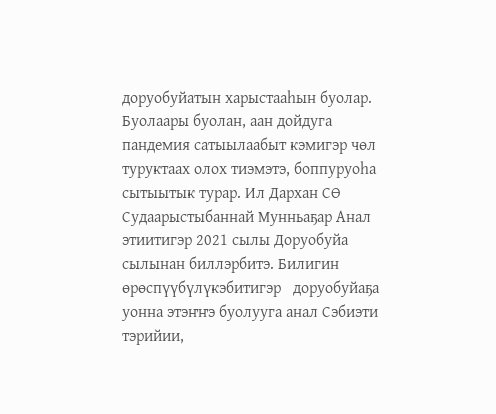доруобуйатын харыстааһын буолар. Буолаары буолан, аан дойдуга пандемия сатыылаабыт кэмигэр чөл туруктаах олох тиэмэтэ, боппуруоһа сытыытык турар. Ил Дархан СӨ Судаарыстыбаннай Мунньаҕар Анал этиитигэр 2021 сылы Доруобуйа сылынан биллэрбитэ. Билигин өрөспүүбүлүкэбитигэр   доруобуйаҕа уонна этэҥҥэ буолууга анал Сэбиэти тэрийии,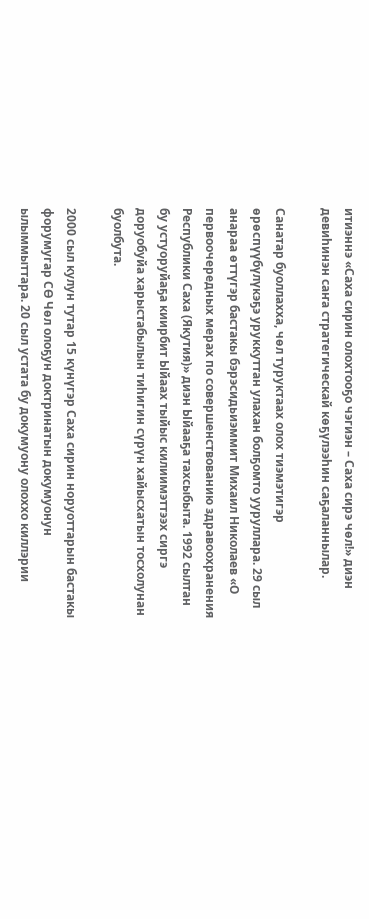итиэннэ «Саха сирин олохтооҕо чэгиэн – Саха сирэ чөл!» диэн девиһинэн саҥа стратегическай көҕүлээһин саҕаланнылар.

Санатар буоллахха, чөл туруктаах олох тиэмэтигэр өрөспүүбүлүкэҕэ уруккуттан улахан болҕомто ууруллара. 29 сыл анараа өттүгэр бастакы бэрэсидьиэммит Михаил Николаев «О первоочередных мерах по совершенствованию здравоохранения Республики Саха (Якутия)» диэн Ыйааҕа тахсыбыта. 1992 сылтан бу устуоруйаҕа киирбит Ыйаах тыйыс килиимэттээх сиргэ доруобуйа харыстабылын тиһигин сүрүн хайысхатын тосхолунан буолбута.

2000 сыл кулун тутар 15 күнүгэр Саха сирин норуоттарын бастакы форумугар СӨ Чөл олоҕун доктринатын докумуонун ылыммыттара. 20 сыл устата бу докумуону олоххо киллэрии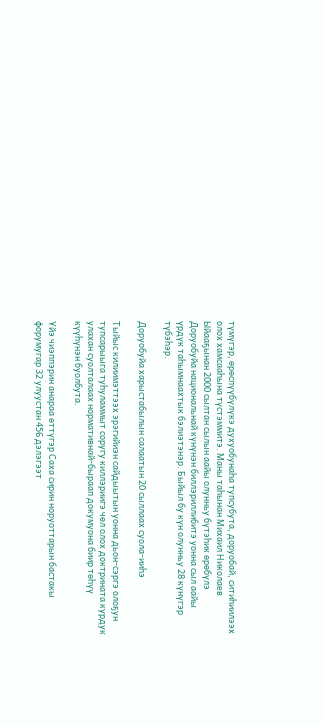түмүгэр, өрөспүүбүлүкэ духуобунаһа тупсубута, доруобай, ситиһиилээх олох хамсааһына түстэммитэ. Маны таһынан Михаил Николаев Ыйааҕынан 2000 сылтан сылын аайы олунньу бүтэһик өрөбүлэ Доруобуйа национальнай күнүнэн биллэриллибитэ уонна сыл аайы үрдүк таһымнаахтык бэлиэтэнэр. Быйыл бу күн олунньу 28 күнүгэр түбэһэр.

Доруобуйа харыстабылын салаатын 20 сыллаах суола-ииһэ

Тыйыс килиимэттээх эрэгийиэн сайдыытын уонна дьон-сэргэ олоҕун тупсарыыга туһуламмыт соругу киллэриигэ чөл олох доктрината курдук улахан суолталаах нормативнай-быраап докумуона биир төһүү күүһүнэн буолбута.

Үйэ чиэппэрин анараа өттүгэр Саха сирин норуоттарын бастакы форумугар 32 улуустан 456 дэлэгээт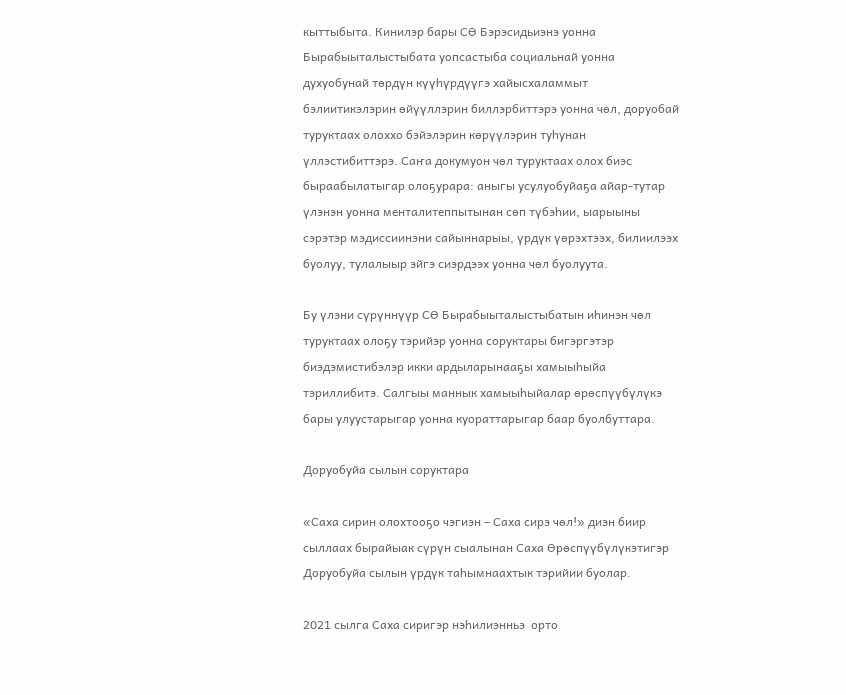кыттыбыта. Кинилэр бары СӨ Бэрэсидьиэнэ уонна Бырабыыталыстыбата уопсастыба социальнай уонна духуобунай төрдүн күүһүрдүүгэ хайысхаламмыт бэлиитикэлэрин өйүүллэрин биллэрбиттэрэ уонна чөл, доруобай туруктаах олоххо бэйэлэрин көрүүлэрин туһунан үллэстибиттэрэ. Саҥа докумуон чөл туруктаах олох биэс быраабылатыгар олоҕурара: аныгы усулуобуйаҕа айар-тутар үлэнэн уонна менталитеппытынан сөп түбэһии, ыарыыны сэрэтэр мэдиссиинэни сайыннарыы, үрдүк үөрэхтээх, билиилээх буолуу, тулалыыр эйгэ сиэрдээх уонна чөл буолуута.

Бу үлэни сүрүннүүр СӨ Бырабыыталыстыбатын иһинэн чөл туруктаах олоҕу тэрийэр уонна соруктары бигэргэтэр биэдэмистибэлэр икки ардыларынааҕы хамыыһыйа тэриллибитэ. Салгыы маннык хамыыһыйалар өрөспүүбүлүкэ бары улуустарыгар уонна куораттарыгар баар буолбуттара.

Доруобуйа сылын соруктара

«Саха сирин олохтооҕо чэгиэн – Саха сирэ чөл!» диэн биир сыллаах бырайыак сүрүн сыалынан Саха Өрөспүүбүлүкэтигэр Доруобуйа сылын үрдүк таһымнаахтык тэрийии буолар.

2021 сылга Саха сиригэр нэһилиэнньэ  орто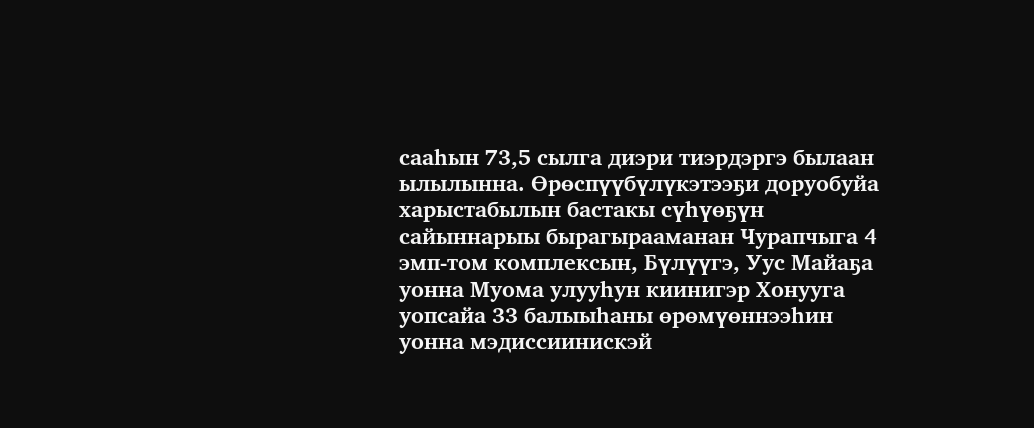сааһын 73,5 сылга диэри тиэрдэргэ былаан ылылынна. Өрөспүүбүлүкэтээҕи доруобуйа харыстабылын бастакы сүһүөҕүн сайыннарыы бырагырааманан Чурапчыга 4 эмп-том комплексын, Бүлүүгэ, Уус Майаҕа уонна Муома улууһун киинигэр Хонууга уопсайа 33 балыыһаны өрөмүөннээһин уонна мэдиссиинискэй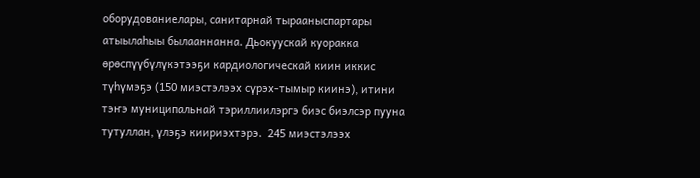оборудованиелары, санитарнай тырааныспартары атыылаһыы былааннанна. Дьокуускай куоракка өрөспүүбүлүкэтээҕи кардиологическай киин иккис түһүмэҕэ (150 миэстэлээх сүрэх-тымыр киинэ), итини тэҥэ муниципальнай тэриллиилэргэ биэс биэлсэр пууна тутуллан, үлэҕэ киириэхтэрэ.  245 миэстэлээх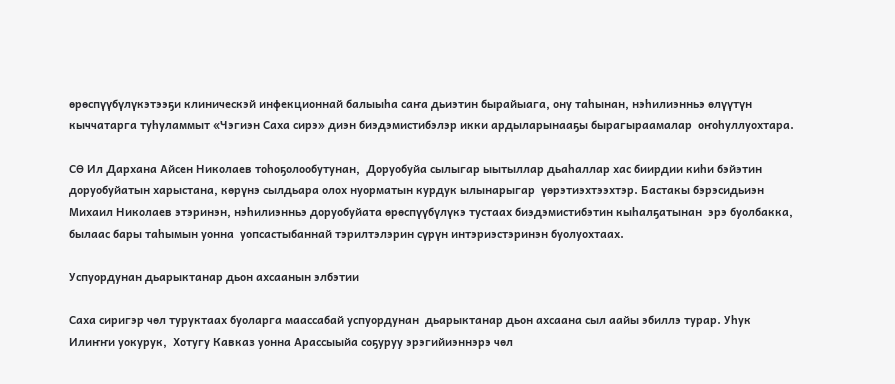өрөспүүбүлүкэтээҕи клиническэй инфекционнай балыыһа саҥа дьиэтин бырайыага, ону таһынан, нэһилиэнньэ өлүүтүн кыччатарга туһуламмыт «Чэгиэн Саха сирэ» диэн биэдэмистибэлэр икки ардыларынааҕы бырагыраамалар  оҥоһуллуохтара.

СӨ Ил Дархана Айсен Николаев тоһоҕолообутунан,  Доруобуйа сылыгар ыытыллар дьаһаллар хас биирдии киһи бэйэтин доруобуйатын харыстана, көрүнэ сылдьара олох нуорматын курдук ылынарыгар  үөрэтиэхтээхтэр. Бастакы бэрэсидьиэн Михаил Николаев этэринэн, нэһилиэнньэ доруобуйата өрөспүүбүлүкэ тустаах биэдэмистибэтин кыһалҕатынан  эрэ буолбакка, былаас бары таһымын уонна  уопсастыбаннай тэрилтэлэрин сүрүн интэриэстэринэн буолуохтаах.

Успуордунан дьарыктанар дьон ахсаанын элбэтии

Саха сиригэр чөл туруктаах буоларга маассабай успуордунан  дьарыктанар дьон ахсаана сыл аайы эбиллэ турар. Уһук Илиҥҥи уокурук,  Хотугу Кавказ уонна Арассыыйа соҕуруу эрэгийиэннэрэ чөл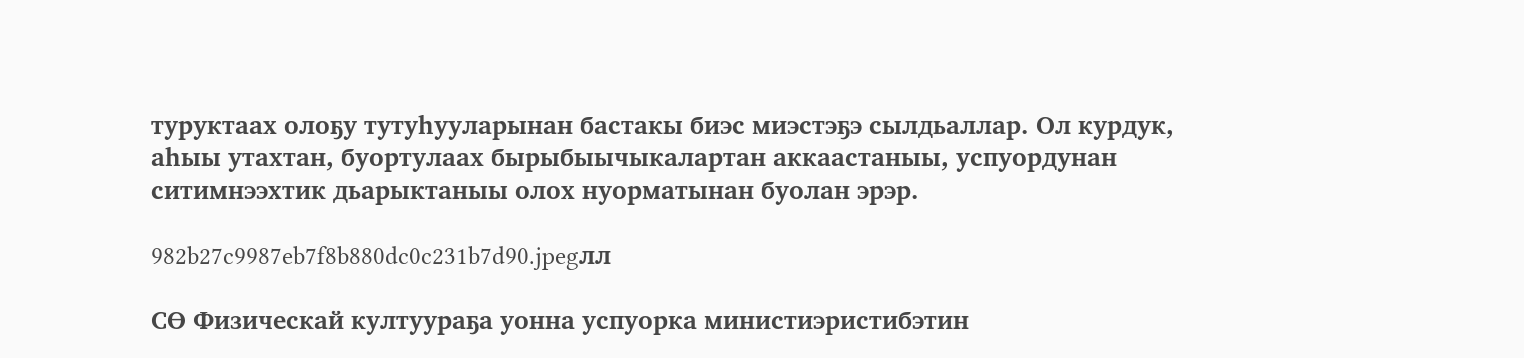туруктаах олоҕу тутуһууларынан бастакы биэс миэстэҕэ сылдьаллар. Ол курдук, аһыы утахтан, буортулаах бырыбыычыкалартан аккаастаныы, успуордунан ситимнээхтик дьарыктаныы олох нуорматынан буолан эрэр.

982b27c9987eb7f8b880dc0c231b7d90.jpegлл

СӨ Физическай култуураҕа уонна успуорка министиэристибэтин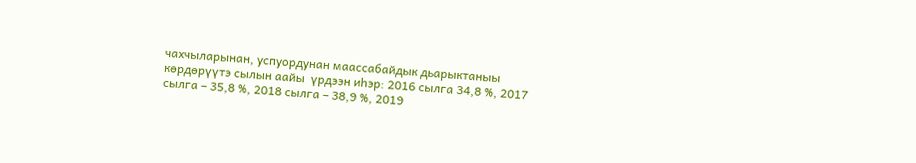чахчыларынан, успуордунан маассабайдык дьарыктаныы көрдөрүүтэ сылын аайы  үрдээн иһэр: 2016 сылга 34,8 %, 2017 сылга – 35,8 %, 2018 сылга – 38,9 %, 2019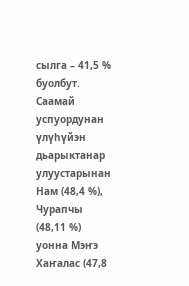сылга – 41,5 % буолбут. Саамай успуордунан үлүһүйэн дьарыктанар улуустарынан Нам (48,4 %), Чурапчы (48,11 %) уонна Мэҥэ Хаҥалас (47,8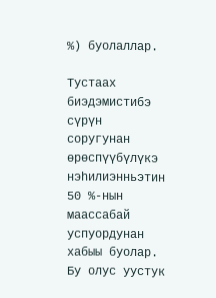%) буолаллар.

Тустаах биэдэмистибэ сүрүн соругунан өрөспүүбүлүкэ нэһилиэнньэтин 50 %-нын маассабай успуордунан хабыы буолар. Бу олус уустук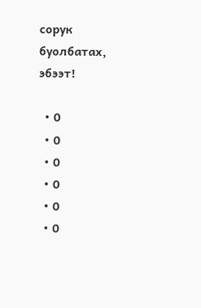сорук буолбатах, эбээт!

  • 0
  • 0
  • 0
  • 0
  • 0
  • 0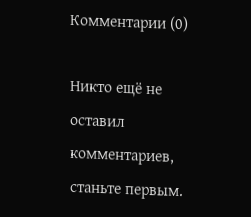Комментарии (0)

Никто ещё не оставил комментариев, станьте первым.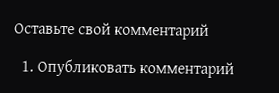Оставьте свой комментарий

  1. Опубликовать комментарий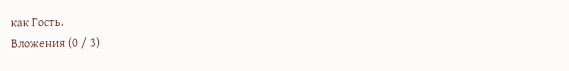как Гость.
Вложения (0 / 3)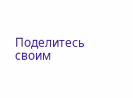Поделитесь своим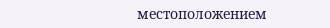местоположением